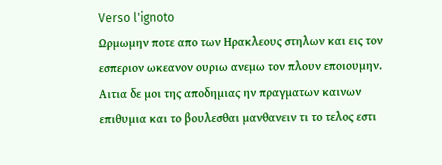Verso l'ignoto
Ωρμωμην ποτε απο των Ηρακλεους στηλων και εις τον εσπεριον ωκεανον ουριω ανεμω τον πλουν εποιουμην. Αιτια δε μοι της αποδημιας ην πραγματων καινων επιθυμια και το βουλεσθαι μανθανειν τι το τελος εστι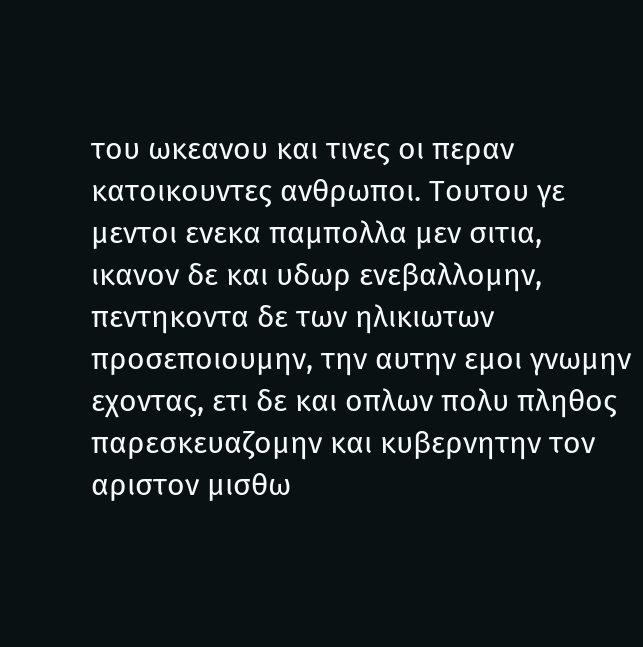του ωκεανου και τινες οι περαν κατοικουντες ανθρωποι. Τουτου γε μεντοι ενεκα παμπολλα μεν σιτια, ικανον δε και υδωρ ενεβαλλομην, πεντηκοντα δε των ηλικιωτων προσεποιουμην, την αυτην εμοι γνωμην εχοντας, ετι δε και οπλων πολυ πληθος παρεσκευαζομην και κυβερνητην τον αριστον μισθω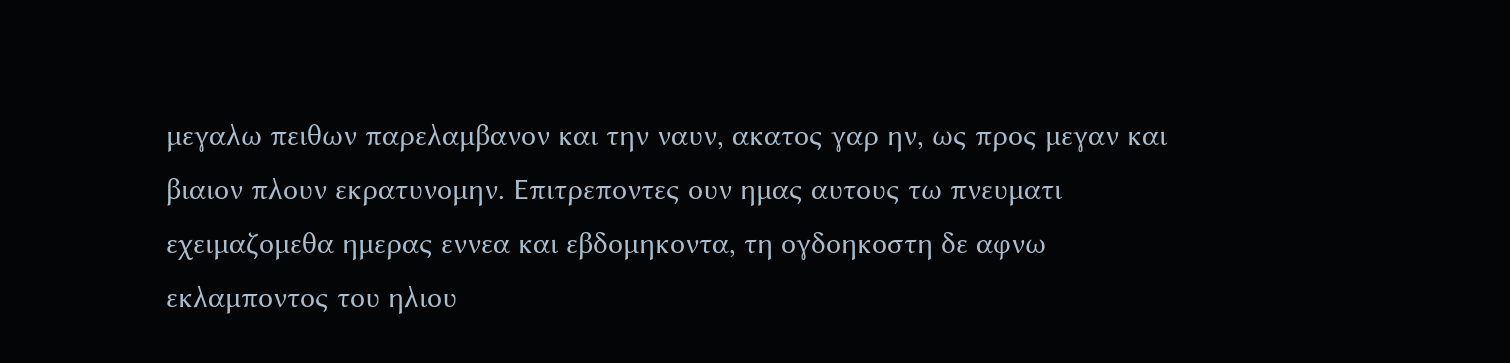μεγαλω πειθων παρελαμβανον και την ναυν, ακατος γαρ ην, ως προς μεγαν και βιαιον πλουν εκρατυνομην. Επιτρεποντες ουν ημας αυτους τω πνευματι εχειμαζομεθα ημερας εννεα και εβδομηκοντα, τη ογδοηκοστη δε αφνω εκλαμποντος του ηλιου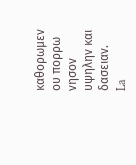καθορωμεν ου πορρω νησον υψηλην και δασειαν.
La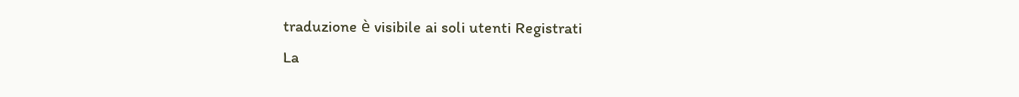traduzione è visibile ai soli utenti Registrati
La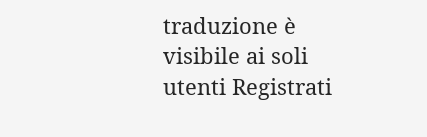traduzione è visibile ai soli utenti Registrati